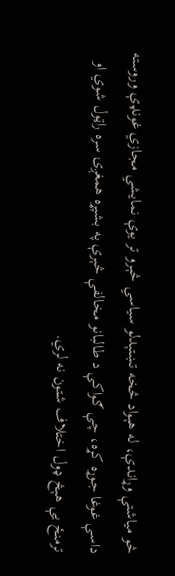څو میاشتې وړاندې، له هېواد څخه تښتېدلو سیاسي څېرو تر یوې نمایشي مجازي غونډې وروسته داسې غوغا جوړه کړه، چې ګواکې د طالبانو مخالفې څېرې په بشپړه همغږۍ سره راټول شوي او ترمنځ یې هېڅ ډول اختلاف شتون نه لري.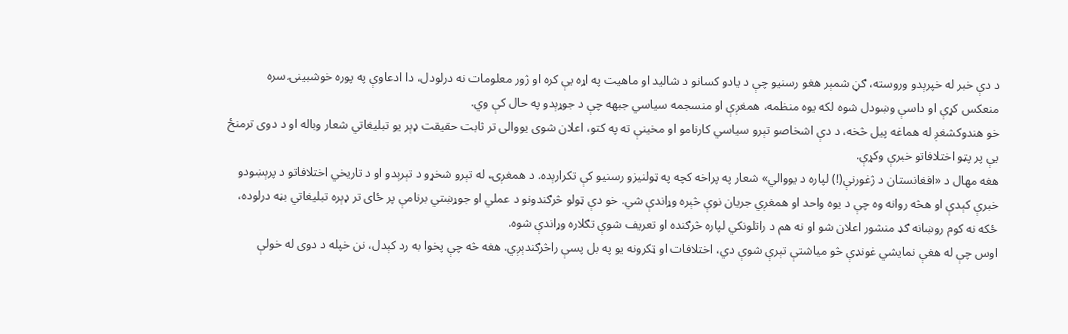د دې خبر له خپرېدو وروسته، ګڼ شمېر هغو رسنیو چې د یادو کسانو د شالید او ماهیت په اړه یې کره او ژور معلومات نه درلودل، دا ادعاوې په پوره خوشبینۍ سره منعکس کړې او داسې وښودل شوه لکه یوه منظمه، همغږې او منسجمه سیاسي جبهه چې د جوړېدو په حال کې وي.
خو هندوکشغږ له هماغه پیل څخه، د دې اشخاصو تېرو سیاسي کارنامو او مخینې ته په کتو، اعلان شوی یووالی تر ثابت حقیقت ډېر یو تبلیغاتي شعار وباله او د دوی ترمنځ یې پر پټو اختلافاتو خبرې وکړې.
هغه مهال د «افغانستان د ژغورنې(!) لپاره د یووالي» شعار په پراخه کچه په ټولنیزو رسنیو کې تکرارېده. د همغږۍ، له تېرو شخړو د تېرېدو او د تاریخي اختلافاتو د پرېښودو خبرې کېدې او هڅه روانه وه چې د یوه واحد او همغږي جریان نوې څېره وړاندې شي. خو دې ټولو څرګندونو د عملي او جوړښتي برنامې پر ځای تر ډېره تبلیغاتي بڼه درلوده، ځکه نه کوم روښانه ګډ منشور اعلان شو او نه هم د راتلونکي لپاره څرګنده او تعریف شوې تګلاره وړاندې شوه.
اوس چې له هغې نمایشي غونډې څو میاشتې تېرې شوې دي، اختلافات او ټکرونه یو په بل پسې راڅرګندېږي. هغه څه چې پخوا به رد کېدل، نن خپله د دوی له خولې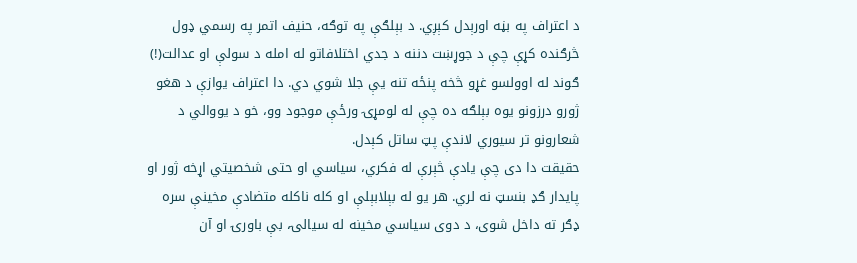د اعتراف په بڼه اورېدل کېږي. د بېلګې په توګه، حنیف اتمر په رسمي ډول څرګنده کړې چې د جوړښت دننه د جدي اختلافاتو له امله د سولې او عدالت(!) ګوند له اوولسو غړو څخه پنځه تنه یې جلا شوي دي. دا اعتراف یوازې د هغو ژورو درزونو یوه بېلګه ده چې له لومړۍ ورځې موجود وو، خو د یووالي د شعارونو تر سیوري لاندې پټ ساتل کېدل.
حقیقت دا دی چې یادې څېرې له فکري، سیاسي او حتی شخصيتي اړخه ژور او پایدار ګډ بنسټ نه لري. هر یو له بېلابېلې او کله ناکله متضادې مخینې سره ډګر ته داخل شوی، د دوی سیاسي مخینه له سیالۍ، بې باورۍ او آن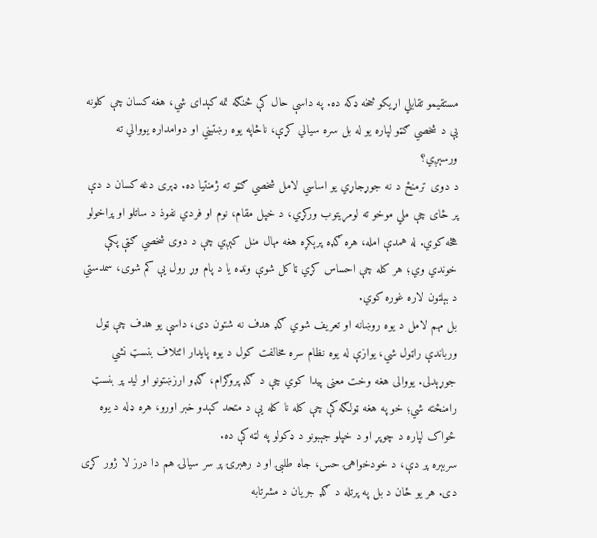مستقیمو تقابلي اړیکو څخه ډکه ده. په داسې حال کې څنګه تمه کېدای شي، هغه کسان چې کلونه یې د شخصي ګټو لپاره یو له بل سره سیالي کړې، ناڅاپه یوه رښتیني او دوامداره یووالي ته ورسېږي؟
د دوی ترمنځ د نه جوړجاړي یو اساسي لامل شخصي ګټو ته ژمنتیا ده. ډېری دغه کسان د دې پر ځای چې ملي موخو ته لومړیتوب ورکړي، د خپل مقام، نوم او فردي نفوذ د ساتلو او پراخولو هڅه کوي. له همدې امله، هره ګډه پرېکړه هغه مهال منل کېږي چې د دوی شخصي ګټې پکې خوندي وي؛ هر کله چې احساس کړي ټاکل شوې ونډه یا د پام وړ رول یې کم شوی، سمدستي د بېلتون لاره غوره کوي.
بل مهم لامل د یوه روښانه او تعریف شوي ګډ هدف نه شتون دی، داسې یو هدف چې ټول ورباندې راټول شي، یوازې له یوه نظام سره مخالفت کول د یوه پایدار ائتلاف بنسټ نشي جوړېدلی. یووالی هغه وخت معنی پیدا کوي چې د ګډ پروګرام، ګډو ارزښتونو او لید پر بنسټ رامنځته شي؛ خو په هغه ټولګه کې چې کله نا کله یې د متحد کېدو خبر اورو، هره ډله د یوه ځواک لپاره د چوپړ او د خپلو جېبونو د ډکولو په لټه کې ده.
سربېره پر دې، د خودخواهۍ حس، جاه طلبۍ او د رهبرۍ پر سر سیالۍ هم دا درز لا ژور کړی دی. هر یو ځان د بل په پرتله د ګډ جریان د مشرتابه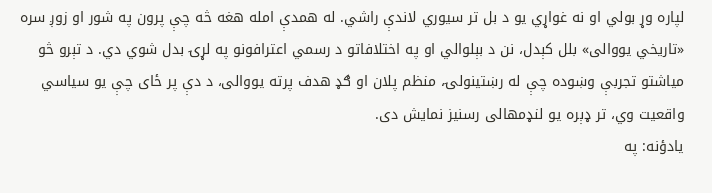لپاره وړ بولي او نه غواړي یو د بل تر سیوري لاندې راشي. له همدې امله هغه څه چې پرون په شور او زوږ سره «تاریخي یووالی» بلل کېدل، نن د بېلوالي او په اختلافاتو د رسمي اعترافونو په لړۍ بدل شوي دي. د تېرو څو میاشتو تجربې وښوده چې له رښتینولۍ، منظم پلان او ګډ هدف پرته یووالی، د دې پر ځای چې یو سیاسي واقعیت وي، تر ډېره یو لنډمهالی رسنیز نمایش دی.
یادؤنه: په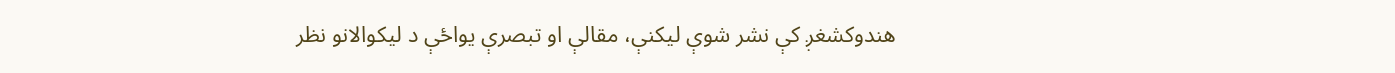هندوکشغږ کې نشر شوې لیکنې، مقالې او تبصرې یواځې د لیکوالانو نظر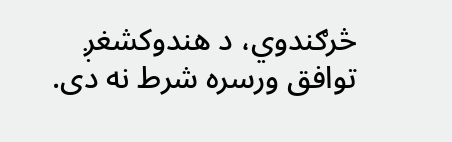څرګندوي، د هندوکشغږ توافق ورسره شرط نه دی.